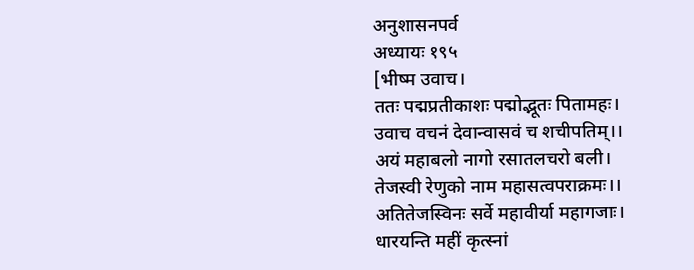अनुशासनपर्व
अध्यायः १९५
[भीष्म उवाच।
ततः पद्मप्रतीकाशः पद्मोद्भूतः पितामहः।
उवाच वचनं देवान्वासवं च शचीपतिम्।।
अयं महाबलो नागो रसातलचरो बली।
तेजस्वी रेणुको नाम महासत्वपराक्रमः।।
अतितेजस्विनः सर्वे महावीर्या महागजाः।
धारयन्ति महीं कृत्स्नां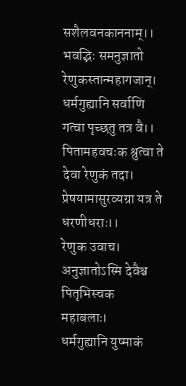सशैलवनकाननाम्।।
भवद्भिः समनुज्ञातो रेणुकस्तान्महागजान्।
धर्मगुह्यानि सर्वाणि गत्वा पृच्छतु तत्र वै।।
पितामहवचःक श्रुत्वा ते देवा रेणुकं तदा।
प्रेषयामासुरव्यग्रा यत्र ते धरणीधराः।।
रेणुक उवाच।
अनुज्ञातोऽस्मि देवैश्च पितृभिस्चक महाबलाः।
धर्मगुह्यानि युष्माकं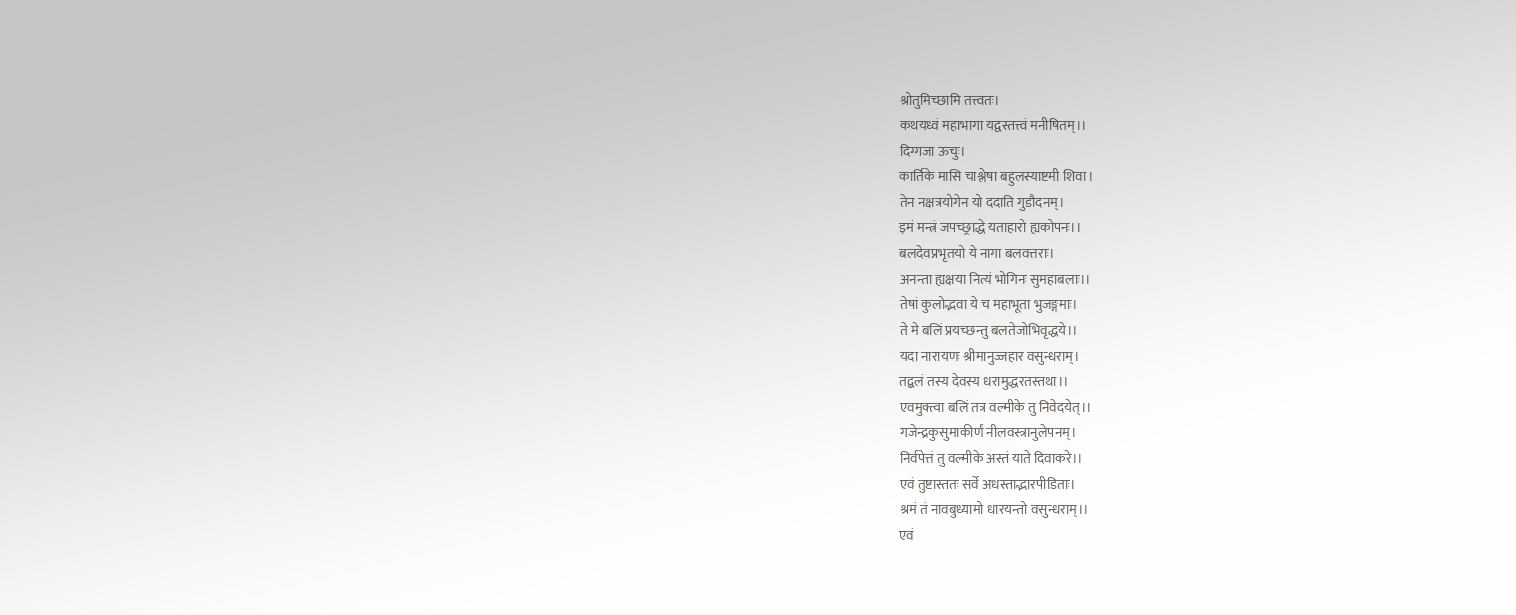श्रोतुमिच्छामि तत्त्वतः।
कथयध्वं महाभागा यद्वस्तत्त्वं मनीषितम्।।
दिग्गजा ऊचुः।
कार्तिके मासि चाश्लेषा बहुलस्याष्टमी शिवा।
तेन नक्षत्रयोगेन यो ददाति गुडौदनम्।
इमं मन्त्रं जपच्छ्राद्धे यताहारो ह्यकोपनः।।
बलदेवप्रभृतयो ये नागा बलवत्तराः।
अनन्ता ह्यक्षया नित्यं भोगिनः सुमहाबलाः।।
तेषां कुलोद्भवा ये च महाभूता भुजङ्गमाः।
ते मे बलिं प्रयच्छन्तु बलतेजोभिवृद्धये।।
यदा नारायणः श्रीमानुज्जहार वसुन्धराम्।
तद्बलं तस्य देवस्य धरामुद्धरतस्तथा।।
एवमुक्त्वा बलिं तत्र वल्मीके तु निवेदयेत्।।
गजेन्द्रकुसुमाकीर्णं नीलवस्त्रानुलेपनम्।
निर्वपेत्तं तु वल्मीके अस्तं याते दिवाकरे।।
एवं तुष्टास्ततः सर्वे अधस्ताद्भारपीडिताः।
श्रमं तं नावबुध्यामो धारयन्तो वसुन्धराम्।।
एवं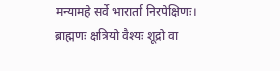मन्यामहे सर्वे भारार्ता निरपेक्षिणः।
ब्राह्मणः क्षत्रियो वैश्यः शूद्रो वा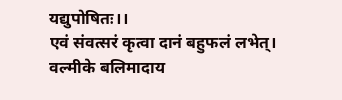यद्युपोषितः।।
एवं संवत्सरं कृत्वा दानं बहुफलं लभेत्।
वल्मीके बलिमादाय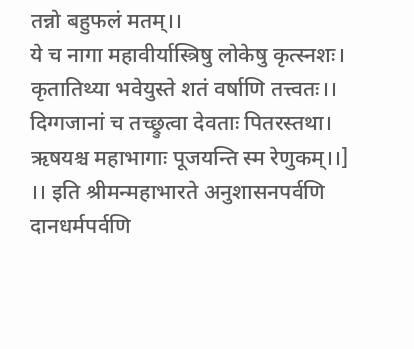तन्नो बहुफलं मतम्।।
ये च नागा महावीर्यास्त्रिषु लोकेषु कृत्स्नशः।
कृतातिथ्या भवेयुस्ते शतं वर्षाणि तत्त्वतः।।
दिग्गजानां च तच्छ्रुत्वा देवताः पितरस्तथा।
ऋषयश्च महाभागाः पूजयन्ति स्म रेणुकम्।।]
।। इति श्रीमन्महाभारते अनुशासनपर्वणि
दानधर्मपर्वणि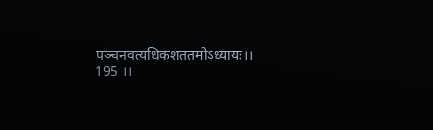पञ्चनवत्यधिकशततमोऽध्यायः।। 195 ।।